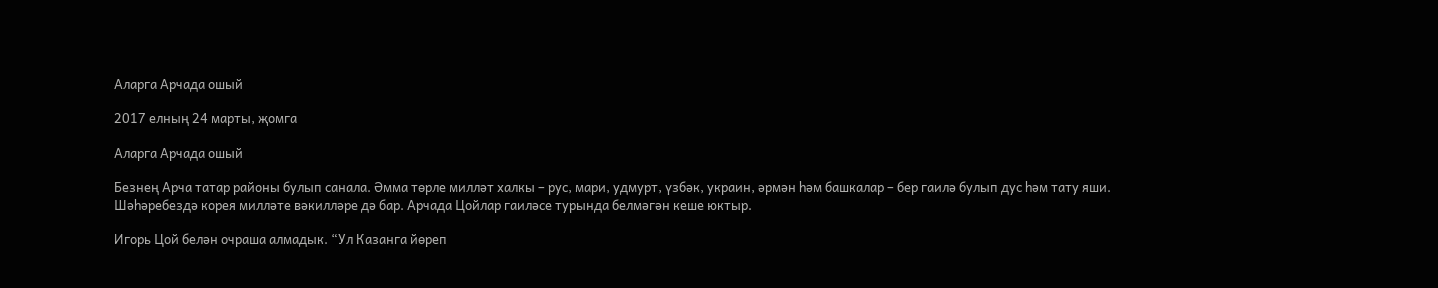Аларга Арчада ошый

2017 елның 24 марты, җомга

Аларга Арчада ошый

Безнең Арча татар районы булып санала. Әмма төрле милләт халкы – рус, мари, удмурт, үзбәк, украин, әрмән һәм башкалар – бер гаилә булып дус һәм тату яши. Шәһәребездә корея милләте вәкилләре дә бар. Арчада Цойлар гаиләсе турында белмәгән кеше юктыр.

Игорь Цой белән очраша алмадык. “Ул Казанга йөреп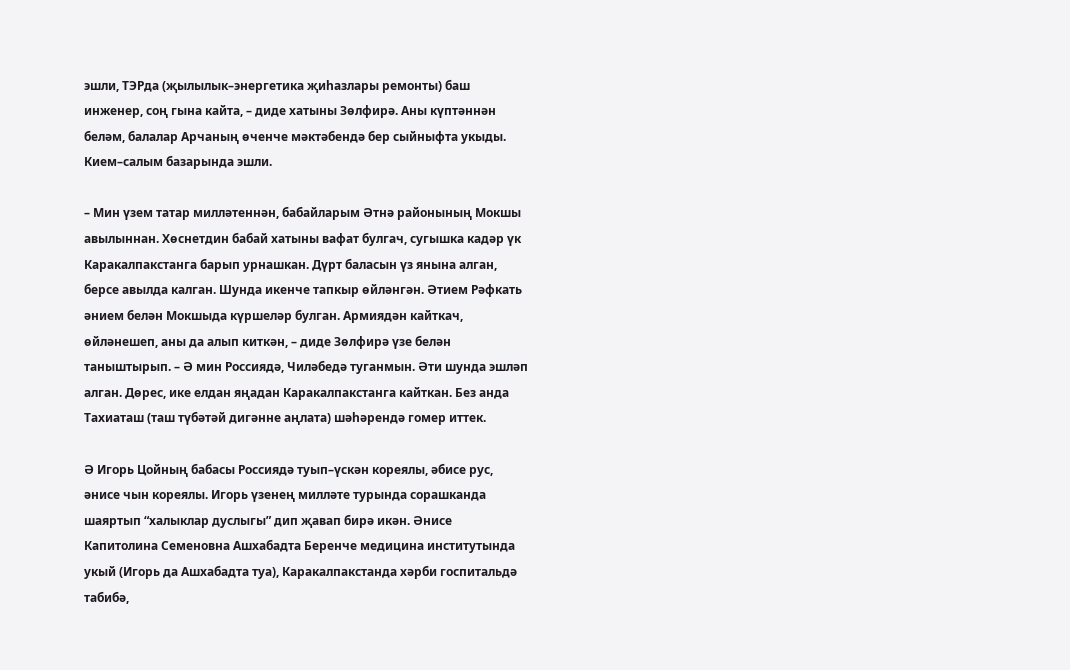эшли, ТЭРда (җылылык–энергетика җиһазлары ремонты) баш инженер, соң гына кайта, – диде хатыны Зөлфирә. Аны күптәннән беләм, балалар Арчаның өченче мәктәбендә бер сыйныфта укыды. Кием–салым базарында эшли.

– Мин үзем татар милләтеннән, бабайларым Әтнә районының Мокшы авылыннан. Хөснетдин бабай хатыны вафат булгач, сугышка кадәр үк Каракалпакстанга барып урнашкан. Дүрт баласын үз янына алган, берсе авылда калган. Шунда икенче тапкыр өйләнгән. Әтием Рәфкать әнием белән Мокшыда күршеләр булган. Армиядән кайткач, өйләнешеп, аны да алып киткән, – диде Зөлфирә үзе белән таныштырып. – Ә мин Россиядә, Чиләбедә туганмын. Әти шунда эшләп алган. Дөрес, ике елдан яңадан Каракалпакстанга кайткан. Без анда Тахиаташ (таш түбәтәй дигәнне аңлата) шәһәрендә гомер иттек.

Ә Игорь Цойның бабасы Россиядә туып–үскән кореялы, әбисе рус, әнисе чын кореялы. Игорь үзенең милләте турында сорашканда шаяртып “халыклар дуслыгы” дип җавап бирә икән. Әнисе Капитолина Семеновна Ашхабадта Беренче медицина институтында укый (Игорь да Ашхабадта туа), Каракалпакстанда хәрби госпитальдә табибә,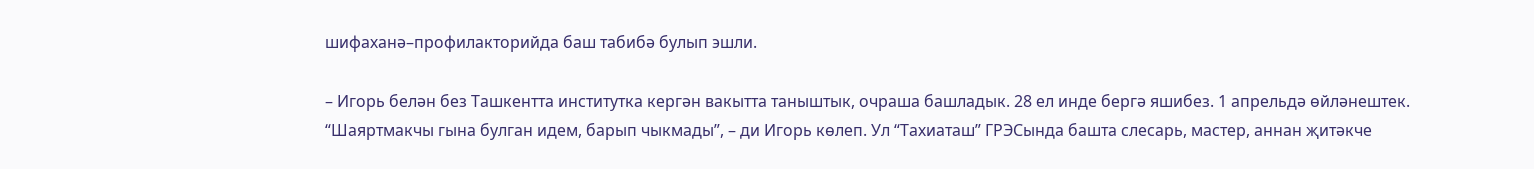шифаханә–профилакторийда баш табибә булып эшли.

– Игорь белән без Ташкентта институтка кергән вакытта таныштык, очраша башладык. 28 ел инде бергә яшибез. 1 апрельдә өйләнештек. “Шаяртмакчы гына булган идем, барып чыкмады”, – ди Игорь көлеп. Ул “Тахиаташ” ГРЭСында башта слесарь, мастер, аннан җитәкче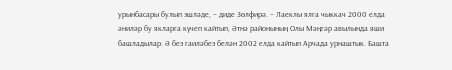урынбасары булып эшләде, – диде Зөлфирә. – Лаеклы ялга чыккач 2000 елда әниләр бу якларга күчеп кайтып, Әтнә районының Олы Мәңгәр авылында яши башладылар. Ә без гаиләбез белән 2002 елда кайтып Арчада урнаштык. Башта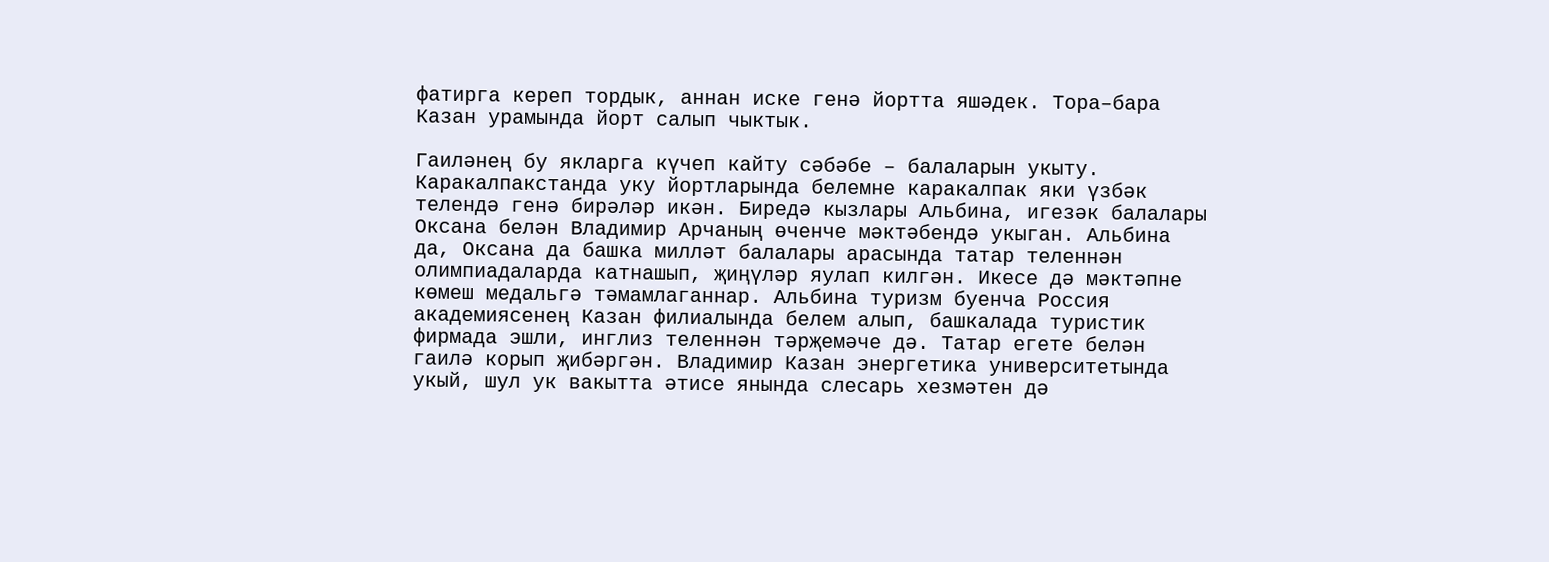фатирга кереп тордык, аннан иске генә йортта яшәдек. Тора–бара Казан урамында йорт салып чыктык.

Гаиләнең бу якларга күчеп кайту сәбәбе – балаларын укыту. Каракалпакстанда уку йортларында белемне каракалпак яки үзбәк телендә генә бирәләр икән. Биредә кызлары Альбина, игезәк балалары Оксана белән Владимир Арчаның өченче мәктәбендә укыган. Альбина да, Оксана да башка милләт балалары арасында татар теленнән олимпиадаларда катнашып, җиңүләр яулап килгән. Икесе дә мәктәпне көмеш медальгә тәмамлаганнар. Альбина туризм буенча Россия академиясенең Казан филиалында белем алып, башкалада туристик фирмада эшли, инглиз теленнән тәрҗемәче дә. Татар егете белән гаилә корып җибәргән. Владимир Казан энергетика университетында укый, шул ук вакытта әтисе янында слесарь хезмәтен дә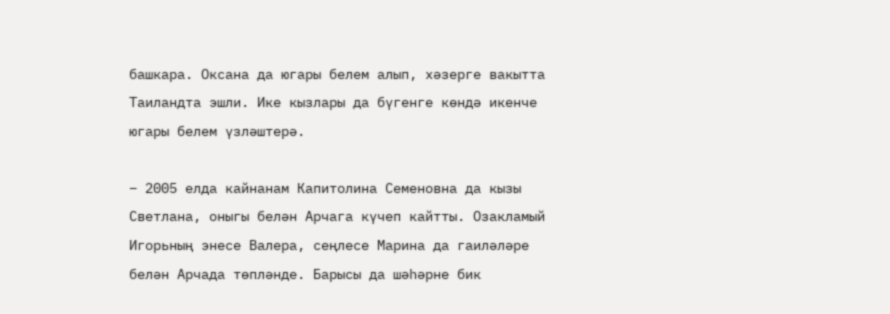башкара. Оксана да югары белем алып, хәзерге вакытта Таиландта эшли. Ике кызлары да бүгенге көндә икенче югары белем үзләштерә.

– 2005 елда кайнанам Капитолина Семеновна да кызы Светлана, оныгы белән Арчага күчеп кайтты. Озакламый Игорьның энесе Валера, сеңлесе Марина да гаиләләре белән Арчада төпләнде. Барысы да шәһәрне бик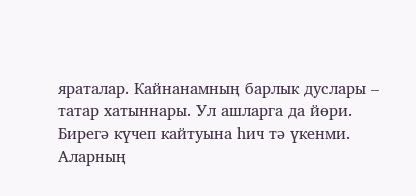яраталар. Кайнанамның барлык дуслары – татар хатыннары. Ул ашларга да йөри. Бирегә күчеп кайтуына һич тә үкенми. Аларның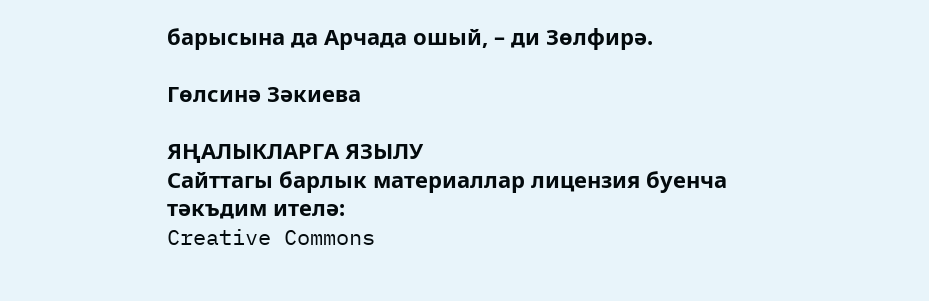барысына да Арчада ошый, – ди Зөлфирә.

Гөлсинә Зәкиева

ЯҢАЛЫКЛАРГА ЯЗЫЛУ
Сайттагы барлык материаллар лицензия буенча тәкъдим ителә:
Creative Commons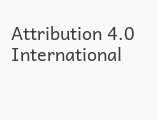Attribution 4.0 International